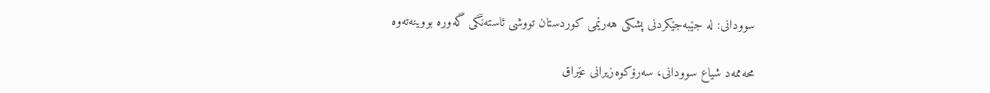سوودانی: له‌ جێبه‌جێكردنی پشكی هه‌رێمی كوردستان تووشی ئاسته‌نگی گه‌وره‌ بووینه‌ته‌وه‌

محه‌ممه‌د شیاع سوودانی، سه‌رۆكوه‌زیرانی عێراق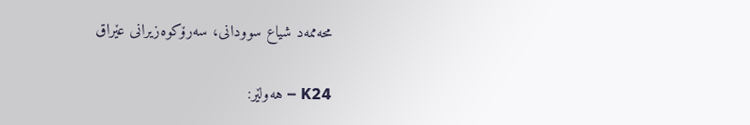محه‌ممه‌د شیاع سوودانی، سه‌رۆكوه‌زیرانی عێراق

K24 – هەولێر: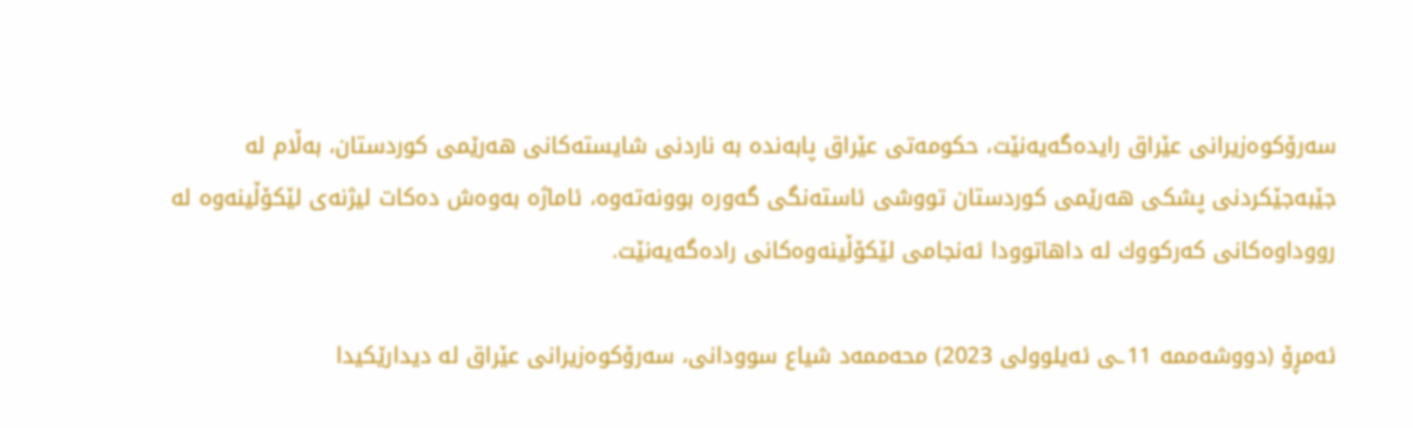سه‌رۆكوه‌زیرانی عێراق رایده‌گه‌یه‌نێت، حكومه‌تی عێراق پابه‌نده‌ به‌ ناردنی شایسته‌كانی هه‌رێمی كوردستان، به‌ڵام له‌ جێبه‌جێكردنی پشكی هه‌رێمی كوردستان تووشی ئاسته‌نگی گه‌وره‌ بوونه‌ته‌وه،‌ ئاماژه‌ به‌وه‌ش ده‌كات لیژنه‌ی لێكۆڵینه‌وه‌ له‌ رووداوه‌كانی كه‌ركووك له‌ داهاتوودا ئه‌نجامی لێكۆڵینه‌وه‌كانی راده‌گه‌یه‌نێت.

ئه‌مڕۆ (دووشه‌ممه‌ 11ـی ئه‌یلوولی 2023) محه‌ممه‌د شیاع سوودانی، سه‌رۆكوه‌زیرانی عێراق له‌ دیدارێكیدا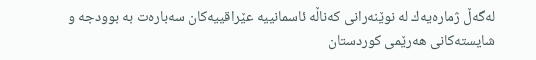له‌گه‌ڵ ژماره‌یه‌ك له‌ نوێنه‌رانی كه‌ناڵه‌ ئاسمانییه‌ عێراقییه‌كان سه‌باره‌ت به‌ بوودجه‌ و شایسته‌كانی هه‌رێمی كوردستان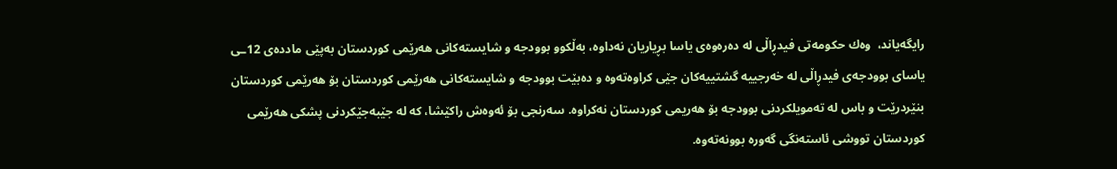رایگه‌یاند،  وه‌ك حكومه‌تی فیدڕاڵی له‌ ده‌ره‌وه‌ی یاسا بڕیاریان نه‌داوه‌، به‌ڵكوو بوودجه‌ و شایسته‌كانی هه‌رێمی كوردستان به‌پێی مادده‌ی 12ـی یاسای بوودجه‌ی فیدڕاڵی له‌ خه‌رجییه‌ گشتییه‌كان جێی كراوه‌ته‌وه‌ و ده‌بێت بوودجه‌ و شایسته‌كانی هه‌رێمی كوردستان بۆ هه‌رێمی كوردستان بنێردرێت و باس له‌ ته‌مویلكردنی بوودجه‌ بۆ هه‌ریمی كوردستان نه‌كراوه‌. سه‌رنجی بۆ ئه‌وه‌ش راكێشا، كه‌ له‌ جێبه‌جێكردنی پشكی هه‌رێمی كوردستان تووشی ئاسته‌نگی گه‌وره‌ بوونه‌ته‌وه‌.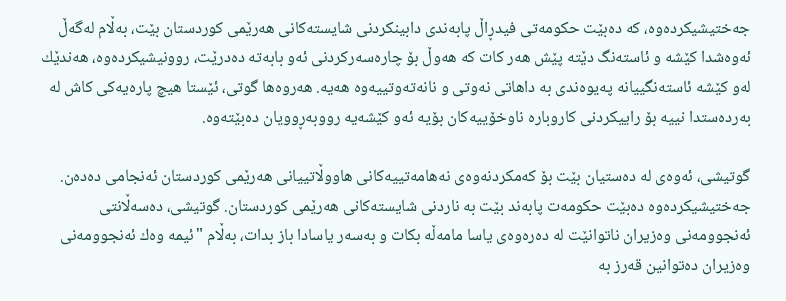جه‌ختیشیكرده‌وه‌، كه‌ ده‌بێت حكومه‌تی فیدڕاڵ پابه‌ندی دابینكردنی شایسته‌كانی هه‌رێمی كوردستان بێت، به‌ڵام له‌گه‌ڵ ئه‌وه‌شدا كێشه‌ و ئاسته‌نگ دێته‌ پێش هه‌ر كات كه‌ هه‌وڵ بۆ چاره‌سه‌ركردنی ئه‌و بابه‌ته‌ ده‌درێت، روونیشیكرده‌وه‌، هه‌ندێك له‌و كێشه‌ ئاسته‌نگییانه‌ په‌یوه‌ندی به‌ داهاتی نه‌وتی و نانه‌ته‌وتییه‌وه‌ هه‌یه‌. هه‌روه‌ها گوتی، ئێستا هیچ پاره‌یه‌كی كاش له‌ به‌رده‌ستدا نییه‌ بۆ راییكردنی كاروباره‌ ناوخۆییه‌كان بۆیه‌ ئه‌و كێشه‌یه‌ رووبه‌ڕوویان ده‌بێته‌وه‌.

گوتیشی، ئه‌وه‌ی له‌ ده‌ستیان بێت بۆ كه‌مكردنه‌وه‌ی نه‌هامه‌تییه‌كانی هاووڵاتییانی هه‌رێمی كوردستان ئه‌نجامی ده‌ده‌ن. جه‌ختیشیكرده‌وه‌ ده‌بێت حكومه‌ت پابه‌ند بێت به‌ ناردنی شایسته‌كانی هه‌رێمی كوردستان. گوتیشی، ده‌سه‌ڵانتی ئه‌نجوومه‌نی وه‌زیران ناتوانێت له‌ ده‌ره‌وه‌ی یاسا مامه‌ڵه‌ بكات و به‌سه‌ر یاسادا باز بدات، به‌ڵام "ئیمه‌ وه‌ك ئه‌نجوومه‌نی وه‌زیران ده‌توانین قه‌رز به‌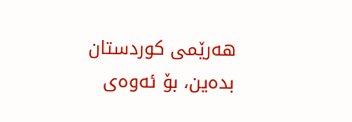هه‌رێمی كوردستان بده‌ین، بۆ ئه‌وه‌ی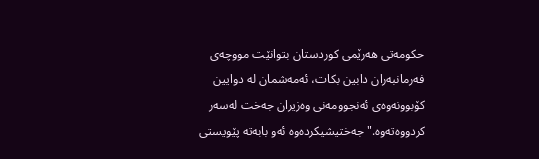حكومه‌تی هه‌رێمی كوردستان بتوانێت مووچه‌ی فه‌رمانبه‌ران دابین بكات، ئه‌مه‌شمان له‌ دوایین كۆبوونه‌وه‌ی ئه‌نجوومه‌نی وه‌زیران جه‌خت له‌سه‌ر كردووه‌ته‌وه‌." جه‌ختیشیكرده‌وه‌ ئه‌و بابه‌ته‌ پێویستی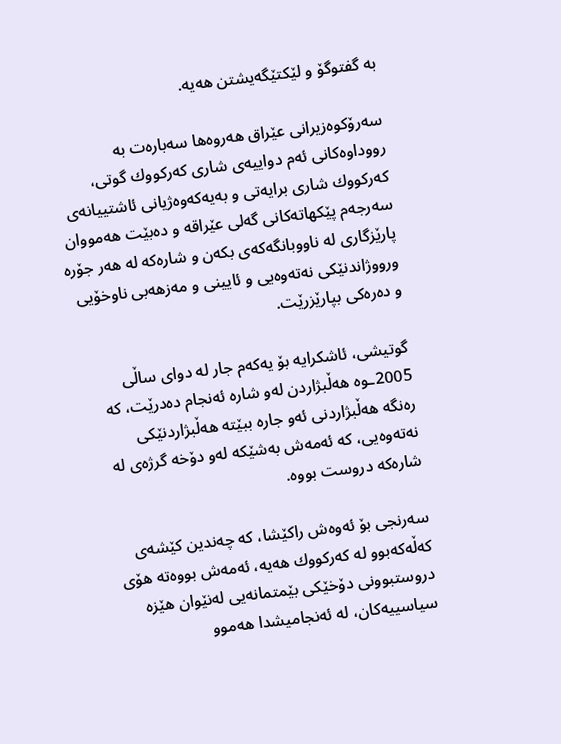به‌ گفتوگۆ و لێكتێگه‌یشتن هه‌یه‌.

سه‌رۆكوه‌زیرانی عێراق هه‌روه‌ها سه‌باره‌ت به‌ رووداوه‌كانی ئه‌م دواییه‌ی شاری كه‌ركووك گوتی، كه‌ركووك شاری برایه‌تی و به‌یه‌كه‌وه‌ژیانی ئاشتییانه‌ی سه‌رجه‌م پێكهاته‌كانی گه‌لی عێراقه‌ و ده‌بێت هه‌مووان پارێزگاری له‌ ناووبانگه‌كه‌ی بكه‌ن و شاره‌كه‌ له‌ هه‌ر جۆره‌ ورووژاندنێكی نه‌ته‌وه‌یی و ئایینی و مه‌زهه‌بی ناوخۆیی و ده‌ره‌كی بپارێزرێت.

گوتیشی، ئاشكرایه‌ بۆ یه‌كه‌م جار له‌ دوای ساڵی 2005ـوه‌ هه‌ڵبژاردن له‌و شاره‌ ئه‌نجام ده‌درێت، كه‌ ره‌نگه‌ هه‌ڵبژاردنی ئه‌و جاره‌ ببێته‌ هه‌ڵبژاردنێكی نه‌ته‌وه‌یی، كه‌ ئه‌مه‌ش به‌شێكه‌ له‌و دۆخه‌ گرژه‌ی له‌ شاره‌كه‌ دروست بووه‌.

سه‌رنجی بۆ ئه‌وه‌ش راكێشا، كه‌ چه‌ندین كێشه‌ی كه‌ڵه‌كه‌بوو له‌ كه‌ركووك هه‌یه‌، ئه‌مه‌ش بووه‌ته‌ هۆی دروستبوونی دۆخێكی بێمتمانه‌یی له‌نێوان هێزه‌ سیاسییه‌كان، له‌ ئه‌نجامیشدا هه‌موو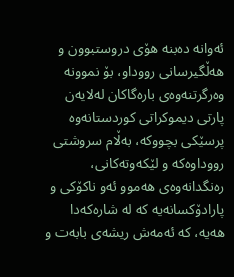ئه‌وانه‌ ده‌بنه‌ هۆی دروستبوون و هه‌ڵگیرسانی رووداو، بۆ نموونه‌ وه‌رگرتنه‌وه‌ی باره‌گاكان له‌لایه‌ن پارتی دیموكراتی كوردستانه‌وه‌ پرسێكی بچووكه‌، به‌ڵام سروشتی رووداوه‌كه‌ و لێكه‌وته‌كانی، ره‌نگدانه‌وه‌ی هه‌موو ئه‌و ناكۆكی و پارادۆكسانه‌یه‌ كه‌ له‌ شاره‌كه‌دا هه‌یه‌، كه‌ ئه‌مه‌ش ریشه‌ی بابه‌ت و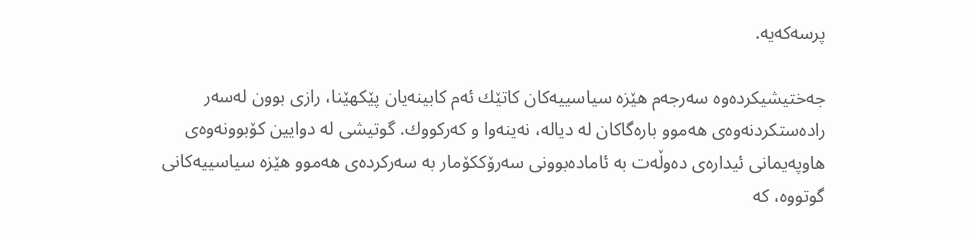پرسه‌كه‌یه‌.

جه‌ختیشیكرده‌وه‌ سه‌رجه‌م هێزه‌ سیاسییه‌كان كاتێك ئه‌م كابینه‌یان پێكهێنا، رازی بوون له‌سه‌ر راده‌ستكردنه‌وه‌ی هه‌موو باره‌گاكان له‌ دیاله‌، نه‌ینه‌وا و كه‌ركووك. گوتیشی له‌ دوایین كۆبوونه‌وه‌ی هاوپه‌یمانی ئیداره‌ی ده‌وڵه‌ت به‌ ئاماده‌بوونی سه‌رۆككۆمار به‌ سه‌ركرده‌ی هه‌موو هێزه‌ سیاسییه‌كانی گوتووه‌، كه‌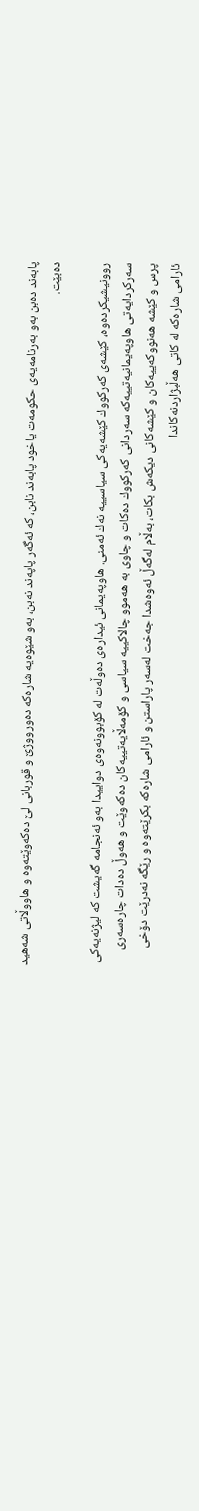پابه‌ند ده‌بن به‌و به‌رنامه‌یه‌ی حكومه‌ت یاخود پابه‌ند نابن، كه‌ ئه‌گه‌ر پاپه‌ند نه‌بن، به‌و شێوه‌یه‌ شاره‌كه‌ ده‌ورووژێ و قوربانی لێ ده‌كه‌وێته‌وه‌ و هاووڵاتی شه‌هید ده‌بێت.

روونیشیكرده‌وه‌، كێشه‌ی كه‌ركووك كێشه‌یه‌كی سیاسییه‌ نه‌ك ئه‌منی. هاوپه‌یمانی ئیداره‌ی ده‌وڵه‌ت له‌ كۆبوونه‌وه‌ی دواییدا به‌و ئه‌نجامه‌ گه‌یشت كه‌ لیژنه‌یه‌كی سه‌ركردایه‌تی هاوپه‌یمانیه‌تییه‌كه‌ سه‌ردانی كه‌ركووك ده‌كات و چاوی به‌ هه‌موو چالاكییه‌ سیاسی و كۆمه‌ڵایه‌تییه‌كان ده‌كه‌وێت و هه‌وڵ ده‌دات چاره‌سه‌ری پرس و كێشه‌ هه‌نووكه‌ییه‌كان و كێشه‌كانی دیكه‌ش بكات، به‌ڵام له‌گه‌ڵ ئه‌وه‌شدا جه‌خت له‌سه‌ر پاراستن و ئارامی شاره‌كه‌ بكرێته‌وه و‌ رێگه‌ نه‌درێت دۆخی ئارامی شاره‌كه‌ له‌ كاتی هه‌ڵبژاردنه‌كاندا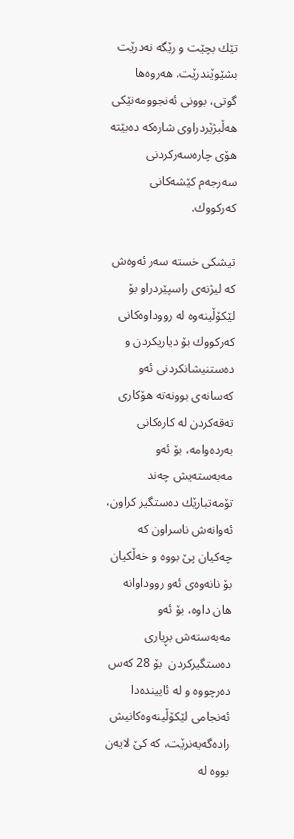تێك بچێت و رێگه‌ نه‌درێت بشێوێندرێت. هه‌روه‌ها گوتی، بوونی ئه‌نجوومه‌نێكی هه‌ڵبژێردراوی شاره‌كه‌ ده‌بێته‌ هۆی چاره‌سه‌ركردنی سه‌رجه‌م كێشه‌كانی كه‌ركووك.

تیشكی خسته‌ سه‌ر ئه‌وه‌ش كه‌ لیژنه‌ی راسپێردراو بۆ لێكۆڵینه‌وه‌ له‌ رووداوه‌كانی كه‌ركووك بۆ دیاریكردن و ده‌ستنیشانكردنی ئه‌و كه‌سانه‌ی بوونه‌ته‌ هۆكاری ته‌قه‌كردن له‌ كاره‌كانی به‌رده‌وامه‌، بۆ ئه‌و مه‌به‌سته‌یش چه‌ند تۆمه‌تبارێك ده‌ستگیر كراون، ئه‌وانه‌ش ناسراون كه‌ چه‌كیان پێ بووه‌ و خه‌ڵكیان بۆ نانه‌وه‌ی ئه‌و رووداوانه‌ هان داوه‌، بۆ ئه‌و مه‌به‌سته‌ش بڕیاری ده‌ستگیركردن  بۆ 28 كه‌س ده‌رچووه‌ و له‌ ئایینده‌دا ئه‌نجامی لێكۆڵینه‌وه‌كانیش راده‌گه‌یه‌نرێت، كه‌ كێ لایه‌ن بووه‌ له‌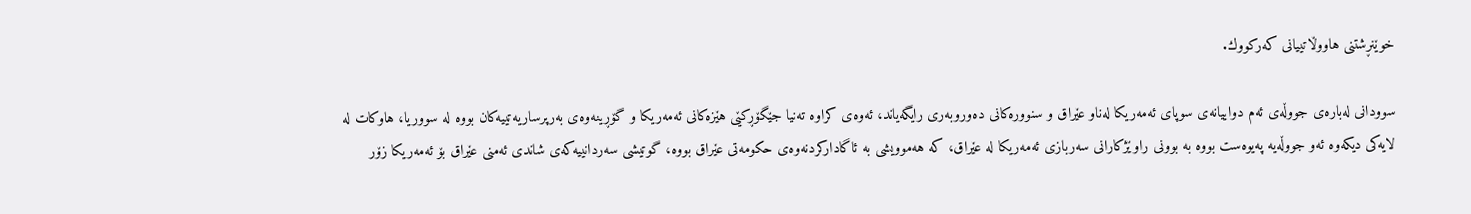خوێنڕشتنی هاووڵاتییانی كه‌ركووك.

سوودانی له‌باره‌ی جووڵه‌ی ئه‌م دواییانه‌ی سوپای ئه‌مه‌ریكا له‌ناو عێراق و سنووره‌كانی ده‌وروبه‌ری رایگه‌یاند، ئه‌وه‌ی كراوه‌ ته‌نیا جێگۆڕكێی هێزه‌كانی ئه‌مه‌ریكا و گۆڕینه‌وه‌ی به‌رپرساریه‌تییه‌كان بووه‌ له‌ سووریا، هاوكات له‌ لایه‌كی دیكه‌وه‌ ئه‌و جووڵه‌یه‌ په‌یوه‌ست بووه‌ به‌ بوونی راوێژكارانی سه‌ربازی ئه‌مه‌ریكا له‌ عێراق، كه‌ هه‌موویشی به‌ ئاگاداركردنه‌وه‌ی حكومه‌تی عێراق بووه‌، گوتیشی سه‌ردانییه‌كه‌ی شاندی ئه‌منی عێراق بۆ ئه‌مه‌ریكا زۆر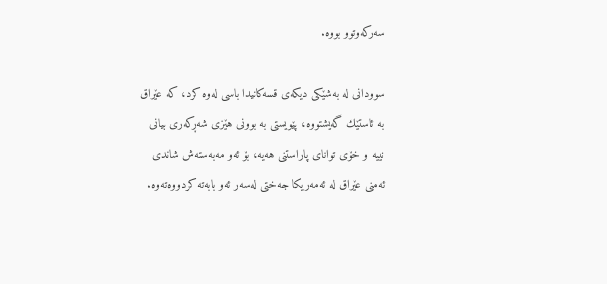سه‌ركه‌وتوو بووه‌.

سوودانی له‌ به‌شێكی دیكه‌ی قسه‌كانیدا باسی له‌وه‌ كرد، كه‌ عێراق به‌ ئاستێك گه‌یشتووه‌، پێویستی به‌ بوونی هێزی شه‌ڕكه‌ری بیانی نییه‌ و خۆی توانای پاراستنی هه‌یه‌، بۆ ئه‌و مه‌به‌سته‌ش شاندی ئه‌منی عێراق له‌ ئه‌مه‌ریكا جه‌ختی له‌سه‌ر ئه‌و بابه‌ته‌ كردووه‌ته‌وه.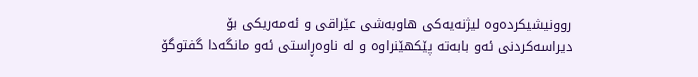روونیشیكرده‌وه‌ لیژنه‌یه‌كی هاوبه‌شی عێراقی و ئه‌مه‌ریكی بۆ دیراسه‌كردنی ئه‌و بابه‌ته‌ پێكهێنراوه‌ و له‌ ناوه‌ڕاستی ئه‌و مانگه‌دا گفتوگۆ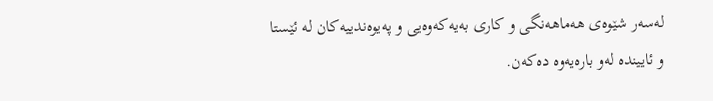له‌سه‌ر شێوه‌ی هه‌ماهه‌نگی و كاری به‌یه‌كه‌وه‌یی و په‌یوه‌ندییه‌كان له‌ ئێستا و ئایینده‌ له‌و باره‌یه‌وه‌ ده‌كه‌ن.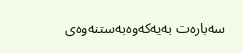سه‌باره‌ت به‌یه‌كه‌وه‌به‌ستنه‌وه‌ی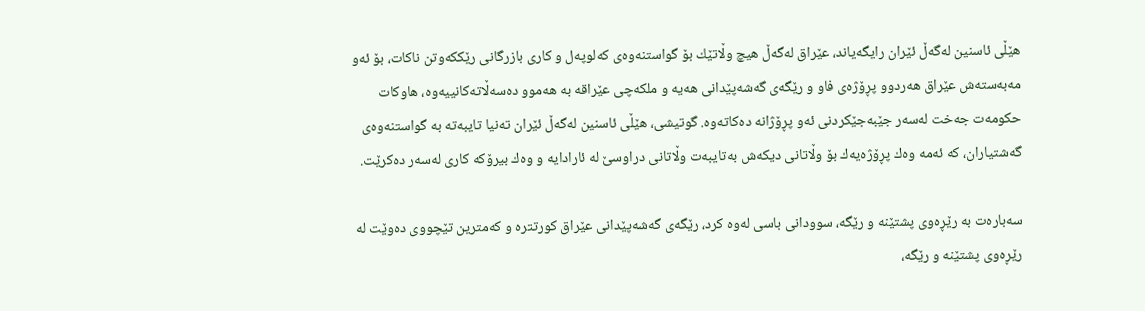هێڵی ئاسنین له‌گه‌ڵ ئێران رایگه‌یاند، عێراق له‌گه‌ڵ هیچ وڵاتێك بۆ گواستنه‌وه‌ی كه‌لوپه‌ل و كاری بازرگانی رێككه‌وتن ناكات، بۆ ئه‌و مه‌به‌سته‌ش عێراق هه‌ردوو پڕۆژه‌ی فاو و رێگه‌ی گه‌شه‌پێدانی هه‌یه‌ و ملكه‌چی عێراقه‌ به‌ هه‌موو ده‌سه‌ڵاته‌كانییه‌وه‌، هاوكات حكومه‌ت جه‌خت له‌سه‌ر جێبه‌جێكردنی ئه‌و پڕۆژانه‌ ده‌كاته‌وه‌. گوتیشی، هێڵی ئاسنین له‌گه‌ڵ ئێران ته‌نیا تایبه‌ته‌ به گواستنه‌وه‌ی گه‌شتیاران، كه‌ ئه‌مه‌ وه‌ك پڕۆژه‌یه‌ك بۆ وڵاتانی دیكه‌ش به‌تایبه‌ت وڵاتانی دراوسێ له‌ ئارادایه‌ و وه‌ك بیرۆكه‌ كاری له‌سه‌ر ده‌كرێت.

سه‌باره‌ت به‌ رێڕه‌وی پشتێنه‌ و رێگه‌، سوودانی باسی له‌وه‌ كرد، رێگه‌ی گه‌شه‌پێدانی عێراق كورتتره‌ و كه‌مترین تێچووی ده‌وێت له‌ رێڕه‌وی پشتێنه‌ و رێگه‌،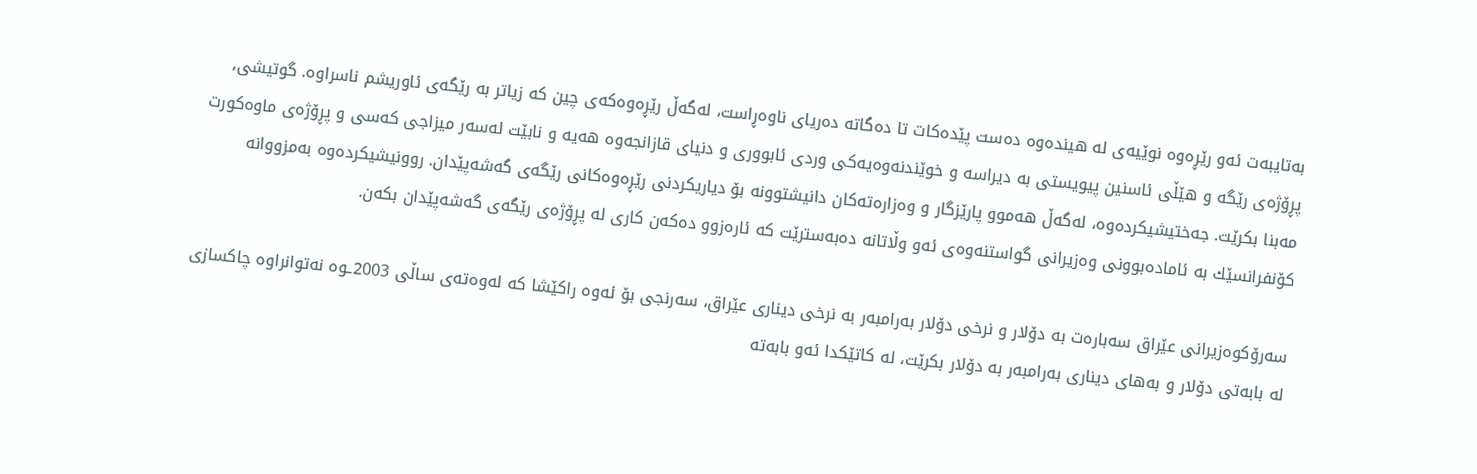به‌تایبه‌ت ئه‌و رێڕه‌وه‌ نوێیه‌ی له‌ هینده‌وه‌ ده‌ست پێده‌كات تا ده‌گاته‌ ده‌ریای ناوه‌ڕاست، له‌گه‌ڵ رێڕه‌وه‌كه‌ی چین كه‌ زیاتر به‌ رێگه‌ی ئاوریشم ناسراوه‌. گوتیشی، پڕۆژه‌ی رێگه‌ و هێڵی ئاسنین پیویستی به‌ دیراسه‌ و خوێندنه‌وه‌یه‌كی وردی ئابووری و دنیای قازانجه‌وه‌ هه‌یه‌ و نابێت له‌سه‌ر میزاجی كه‌سی و پڕۆژه‌ی ماوه‌كورت مه‌بنا بكرێت. جه‌ختیشیكرده‌وه‌، له‌گه‌ڵ هه‌موو پارێزگار و وه‌زاره‌ته‌كان دانیشتوونه‌ بۆ دیاریكردنی رێڕه‌وه‌كانی رێگه‌ی گه‌شه‌پێدان. روونیشیكرده‌وه‌ به‌مزووانه‌ كۆنفرانسێك به‌ ئاماده‌بوونی وه‌زیرانی گواستنه‌وه‌ی ئه‌و وڵاتانه‌ ده‌به‌سترێت كه‌ ئاره‌زوو ده‌كه‌ن كاری له‌ پڕۆژه‌ی رێگه‌ی گه‌شه‌پێدان بكه‌ن.

سه‌رۆكوه‌زیرانی عێراق سه‌باره‌ت به‌ دۆلار و نرخی دۆلار به‌رامبه‌ر به‌ نرخی دیناری عێراق، سه‌رنجی بۆ ئه‌وه‌ راكێشا كه‌ له‌وه‌ته‌ی ساڵی 2003ـوه‌ نه‌توانراوه‌ چاكسازی له‌ بابه‌تی دۆلار و به‌های دیناری به‌رامبه‌ر به‌ دۆلار بكرێت، له‌ كاتێكدا ئه‌و بابه‌ته‌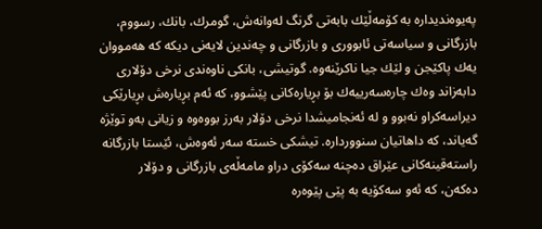په‌یوه‌ندیداره‌ به‌ كۆمه‌ڵێك بابه‌تی گرنگ له‌وانه‌ش، گومرك، بانك، رسووم، بازرگانی و سیاسه‌تی ئابووری و بازرگانی و چه‌ندین لایه‌نی دیكه‌ كه‌ هه‌مووان یه‌ك پاكێجن و لێك جیا ناكرێنه‌وه‌. گوتیشی، بانكی ناوه‌ندی نرخی دۆلاری دابه‌زاند وه‌ك چاره‌سه‌رییه‌ك بۆ بڕیاره‌كانی پێشوو، كه‌ ئه‌م بڕیاره‌ش بڕیارێكی دیراسه‌كراو نه‌بوو و له‌ ئه‌نجامیشدا نرخی دۆلار به‌رز بووه‌وه‌ و زیانی به‌و توێژه‌ گه‌یاند، كه‌ داهاتیان سنوورداره‌. تیشكی خسته‌ سه‌ر ئه‌وه‌ش، ئێستا بازرگانه‌ راسته‌قینه‌كانی عێراق ده‌چنه‌ سه‌كۆی دراو مامه‌ڵه‌ی بازرگانی و دۆلار ده‌كه‌ن، كه‌ ئه‌و سه‌كۆیه‌ به‌ پێی پێوه‌ره‌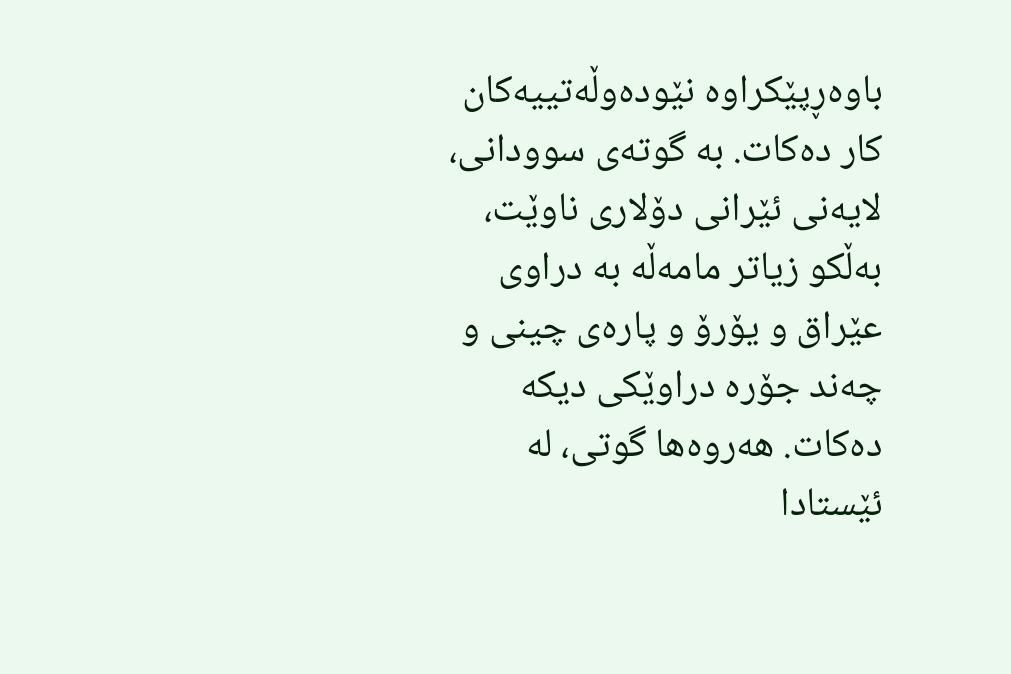باوه‌ڕپێكراوه‌ نێوده‌وڵه‌تییه‌كان كار ده‌كات. به‌ گوته‌ی سوودانی، لایه‌نی ئێرانی دۆلاری ناوێت، به‌ڵكو زیاتر مامه‌ڵه‌ به‌ دراوی عێراق و یۆرۆ و پاره‌ی چینی و چه‌ند جۆره‌ دراوێكی دیكه‌ ده‌كات. هه‌روه‌ها گوتی، له‌ ئێستادا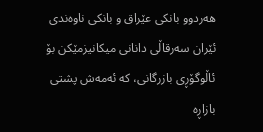هه‌ردوو بانكی عێراق و بانكی ناوه‌ندی ئێران سه‌رقاڵی دانانی میكانیزمێكن بۆ ئاڵوگۆڕی بازرگانی، كه‌ ئه‌مه‌ش پشتی بازاڕه‌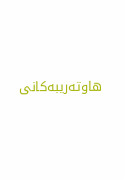هاوته‌ریبه‌كانی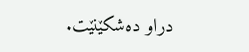دراو ده‌شكێنێت.